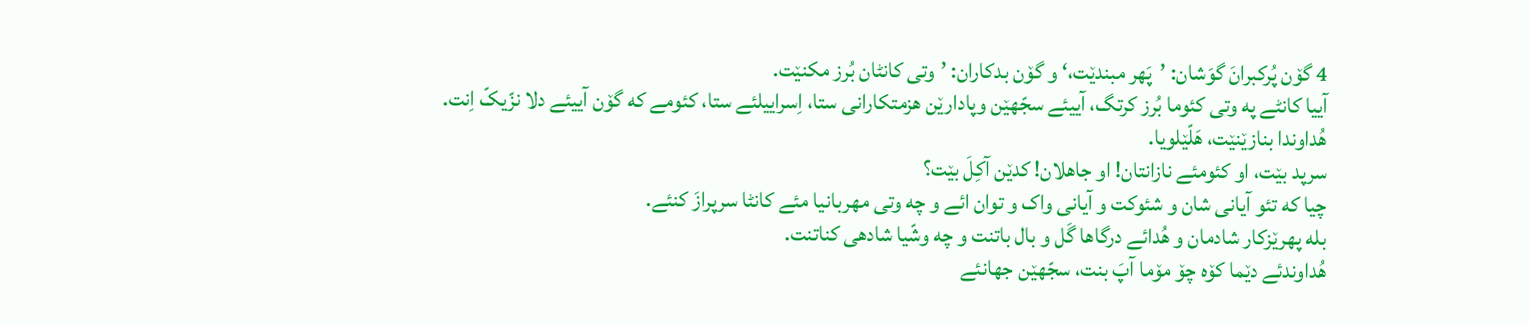4 گۆن پُرکبرانَ گوَشان: ’پَهر مبندێت،‘ و گۆن بدکاران: ’وتی کانٹان بُرز مکنێت.
آییا کانٹے په وتی کئوما بُرز کرتگ، آییئے سجّهێن وپادارێن هزمتکارانی ستا، اِسراییلئے ستا، کئومے که گۆن آییئے دلا نزّیکّ اِنت. هُداوندا بنازێنێت، هَلّێلویا.
سرپد بێت، او کئومئے نازانتان! او جاهلان! کدێن آکِلَ بێت؟
چیا که تئو آیانی شان و شئوکت و آیانی واک و توان ائے و چه وتی مهربانیا مئے کانٹا سرپرازَ کنئے.
بله پهرێزکار شادمان و هُدائے درگاها گَل و بال باتنت و چه وشّیا شادهی کناتنت.
هُداوندئے دێما کۆه چۆ مۆما آپَ بنت، سجّهێن جهانئے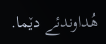هُداوندئے دێما.